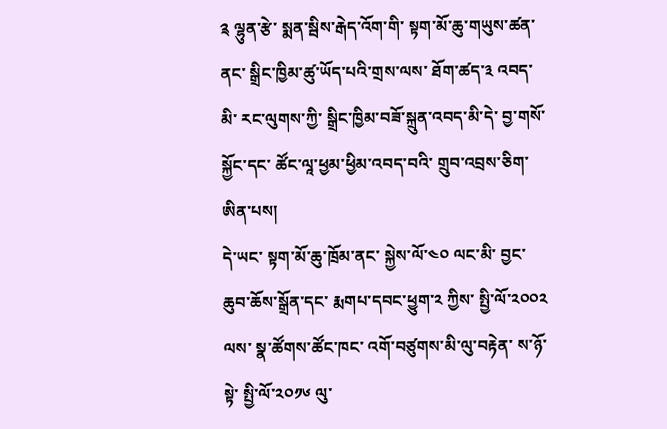༉ ལྷུན་རྩེ་ སྨན་སྦིས་རྒེད་འོག་གི་ སྟག་མོ་ཆུ་གཡུས་ཚན་ནང་ སྒྲིང་ཁྱིམ་ཚུ་ཡོད་པའི་གྲས་ལས་ ཐོག་ཚད་༣ འབད་མི་ རང་ལུགས་ཀྱི་ སྒྲིང་ཁྱིམ་བཟོ་སྐྲུན་འབད་མི་དེ་ བྱ་གསོ་སྐྱོང་དང་ ཚོང་ལཱ་ཕྱམ་ཕྱིམ་འབད་བའི་ གྲུབ་འབྲས་ཅིག་ཨིན་པས།
དེ་ཡང་ སྟག་མོ་ཆུ་ཁྲོམ་ནང་ སྐྱེས་ལོ་༤༠ ལང་མི་ བྱང་ཆུབ་ཆོས་སྒྲོན་དང་ རྨགཔ་དབང་ཕྱུག་༢ ཀྱིས་ སྤྱི་ལོ་༢༠༠༢ ལས་ སྣ་ཚོགས་ཚོང་ཁང་ འགོ་བཙུགས་མི་ལུ་བརྟེན་ ས་ཉོ་སྟེ་ སྤྱི་ལོ་༢༠༡༦ ལུ་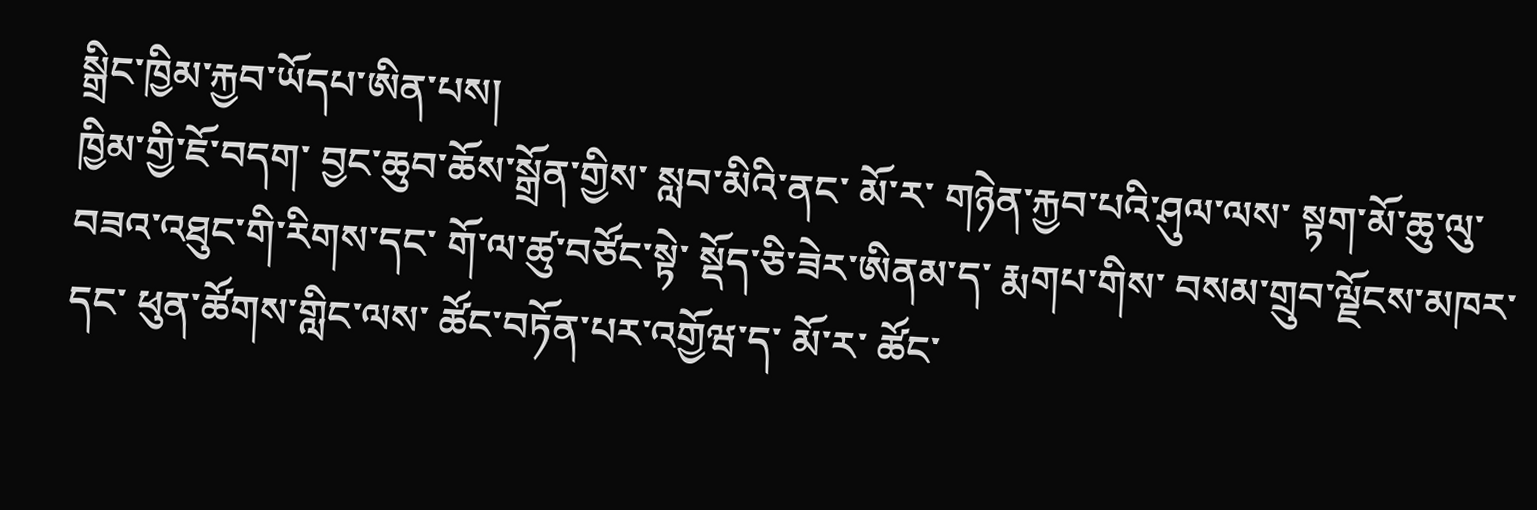སྒྲིང་ཁྱིམ་རྐྱབ་ཡོདཔ་ཨིན་པས།
ཁྱིམ་གྱི་ཇོ་བདག་ བྱང་ཆུབ་ཆོས་སྒྲོན་གྱིས་ སླབ་མིའི་ནང་ མོ་ར་ གཉེན་རྐྱབ་པའི་ཤུལ་ལས་ སྟག་མོ་ཆུ་ལུ་ བཟའ་འཐུང་གི་རིགས་དང་ གོ་ལ་ཚུ་བཙོང་སྟེ་ སྡོད་ཅི་ཟེར་ཨིནམ་ད་ རྨགཔ་གིས་ བསམ་གྲུབ་ལྗོངས་མཁར་དང་ ཕུན་ཚོགས་གླིང་ལས་ ཚོང་བཏོན་པར་འགྱོཝ་ད་ མོ་ར་ ཚོང་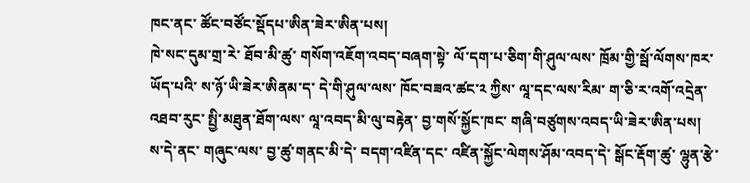ཁང་ནང་ ཚོང་བཙོང་སྡོདཔ་ཨིན་ཟེར་ཨིན་པས།
ཁེ་སང་དུམ་གྲ་རེ་ ཐོབ་མི་ཚུ་ གསོག་འཇོག་འབད་བཞག་སྟེ་ ལོ་དག་པ་ཅིག་གི་ཤུལ་ལས་ ཁྲོམ་གྱི་སྦོ་ལོགས་ཁར་ཡོད་པའི་ ས་ཉོ་ཡི་ཟེར་ཨིནམ་ད་ དེ་གི་ཤུལ་ལས་ ཁོང་བཟའ་ཚང་༢ ཀྱིས་ ལཱ་དང་ལས་རིམ་ ག་ཅི་ར་འགོ་འདྲེན་འཐབ་རུང་ སྤྱི་མཐུན་ཐོག་ལས་ ལཱ་འབད་མི་ལུ་བརྟེན་ བྱ་གསོ་སྐྱོང་ཁང་ གཞི་བཙུགས་འབད་ཡི་ཟེར་ཨིན་པས།
ས་དེ་ནང་ གཞུང་ལས་ བྱ་ཚུ་གནང་མི་དེ་ བདག་འཛིན་དང་ འཛིན་སྐྱོང་ལེགས་ཤོམ་འབད་དེ་ སྒོང་རྡོག་ཚུ་ ལྷུན་རྩེ་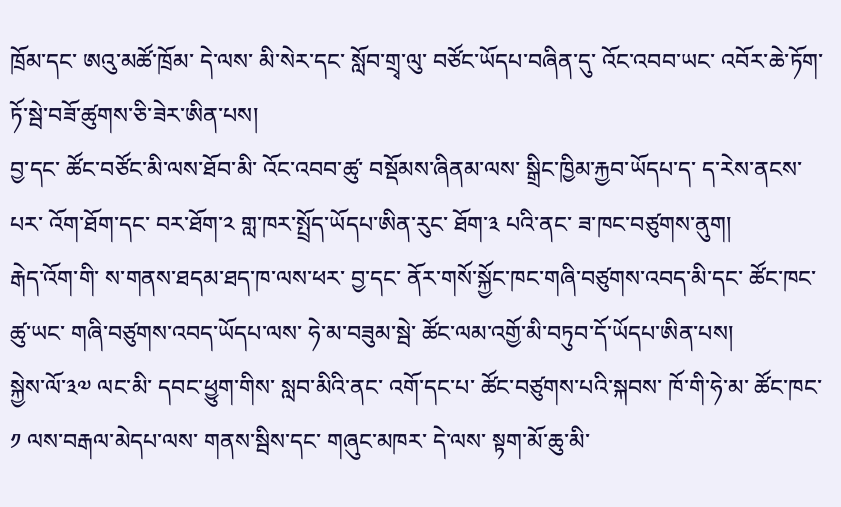ཁྲོམ་དང་ ཨའུ་མཚོ་ཁྲོམ་ དེ་ལས་ མི་སེར་དང་ སློབ་གྲྭ་ལུ་ བཙོང་ཡོདཔ་བཞིན་དུ་ འོང་འབབ་ཡང་ འབོར་ཆེ་ཏོག་ཏོ་སྦེ་བཟོ་ཚུགས་ཅི་ཟེར་ཨིན་པས།
བྱ་དང་ ཚོང་བཙོང་མི་ལས་ཐོབ་མི་ འོང་འབབ་ཚུ་ བསྡོམས་ཞིནམ་ལས་ སྒྲིང་ཁྱིམ་རྐྱབ་ཡོདཔ་ད་ ད་རེས་ནངས་པར་ འོག་ཐོག་དང་ བར་ཐོག་༢ གླ་ཁར་སྤྲོད་ཡོདཔ་ཨིན་རུང་ ཐོག་༣ པའི་ནང་ ཟ་ཁང་བཙུགས་ནུག།
རྒེད་འོག་གི་ ས་གནས་ཐདམ་ཐད་ཁ་ལས་ཕར་ བྱ་དང་ ནོར་གསོ་སྐྱོང་ཁང་གཞི་བཙུགས་འབད་མི་དང་ ཚོང་ཁང་ཚུ་ཡང་ གཞི་བཙུགས་འབད་ཡོདཔ་ལས་ ཧེ་མ་བཟུམ་སྦེ་ ཚོང་ལམ་འགྱོ་མི་བཏུབ་དོ་ཡོདཔ་ཨིན་པས།
སྐྱེས་ལོ་༣༧ ལང་མི་ དབང་ཕྱུག་གིས་ སླབ་མིའི་ནང་ འགོ་དང་པ་ ཚོང་བཙུགས་པའི་སྐབས་ ཁོ་གི་ཧེ་མ་ ཚོང་ཁང་༡ ལས་བརྒལ་མེདཔ་ལས་ གནས་སྦིས་དང་ གཞུང་མཁར་ དེ་ལས་ སྟག་མོ་ཆུ་མི་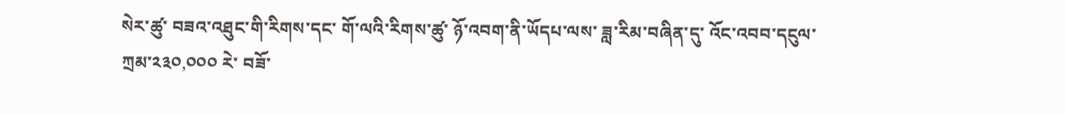སེར་ཚུ་ བཟའ་འཐུང་གི་རིགས་དང་ གོ་ལའི་རིགས་ཚུ་ ཉོ་འབག་ནི་ཡོདཔ་ལས་ ཟླ་རིམ་བཞིན་དུ་ འོང་འབབ་དངུལ་ཀྲམ་༢༣༠,༠༠༠ རེ་ བཟོ་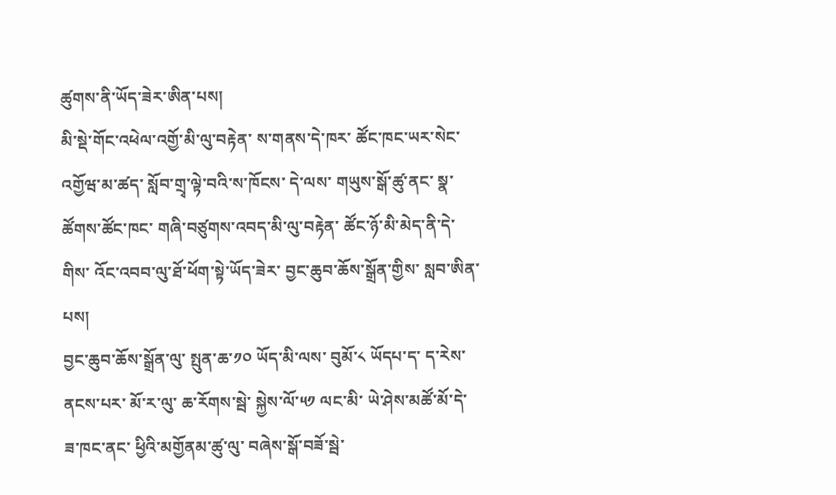ཚུགས་ནི་ཡོད་ཟེར་ཨིན་པས།
མི་སྡེ་གོང་འཕེལ་འགྱོ་མི་ལུ་བརྟེན་ ས་གནས་དེ་ཁར་ ཚོང་ཁང་ཡར་སེང་འགྱོཝ་མ་ཚད་ སློབ་གྲྭ་ལྟེ་བའི་ས་ཁོངས་ དེ་ལས་ གཡུས་སྒོ་ཚུ་ནང་ སྣ་ཚོགས་ཚོང་ཁང་ གཞི་བཙུགས་འབད་མི་ལུ་བརྟེན་ ཚོང་ཉོ་མི་མེད་ནི་དེ་གིས་ འོང་འབབ་ལུ་ཐོ་ཕོག་སྟེ་ཡོད་ཟེར་ བྱང་ཆུབ་ཆོས་སྒྲོན་གྱིས་ སླབ་ཨིན་པས།
བྱང་ཆུབ་ཆོས་སྒྲོན་ལུ་ སྤུན་ཆ་༡༠ ཡོད་མི་ལས་ བུམོ་༨ ཡོདཔ་ད་ ད་རེས་ནངས་པར་ མོ་ར་ལུ་ ཆ་རོགས་སྦེ་ སྐྱེས་ལོ་༥༡ ལང་མི་ ཡེ་ཤེས་མཚོ་མོ་དེ་ ཟ་ཁང་ནང་ ཕྱིའི་མགྱོནམ་ཚུ་ལུ་ བཞེས་སྒོ་བཟོ་སྦེ་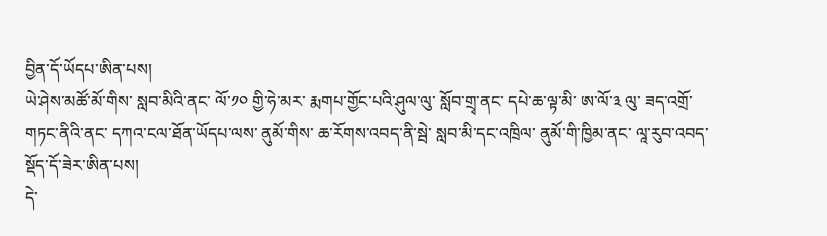བྱིན་དོ་ཡོདཔ་ཨིན་པས།
ཡེ་ཤེས་མཚོ་མོ་གིས་ སླབ་མིའི་ནང་ ལོ་༡༠ གྱི་ཧེ་མར་ རྨགཔ་གྱོང་པའི་ཤུལ་ལུ་ སློབ་གྲྭ་ནང་ དཔེ་ཆ་ལྟ་མི་ ཨ་ལོ་༣ ལུ་ ཟད་འགྲོ་གཏང་ནིའི་ནང་ དཀའ་ངལ་ཐོན་ཡོདཔ་ལས་ ནུམོ་གིས་ ཆ་རོགས་འབད་ནི་སྦེ་ སླབ་མི་དང་འཁྲིལ་ ནུམོ་གི་ཁྱིམ་ནང་ ལཱ་རུབ་འབད་སྡོད་དོ་ཟེར་ཨིན་པས།
དེ་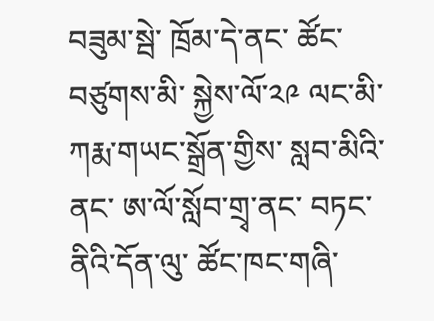བཟུམ་སྦེ་ ཁྲོམ་དེ་ནང་ ཚོང་བཙུགས་མི་ སྐྱེས་ལོ་༢༩ ལང་མི་ ཀརྨ་གཡང་སྒྲོན་གྱིས་ སླབ་མིའི་ནང་ ཨ་ལོ་སློབ་གྲྭ་ནང་ བཏང་ནིའི་དོན་ལུ་ ཚོང་ཁང་གཞི་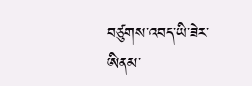བཙུགས་འབད་ཡི་ཟེར་ཨིནམ་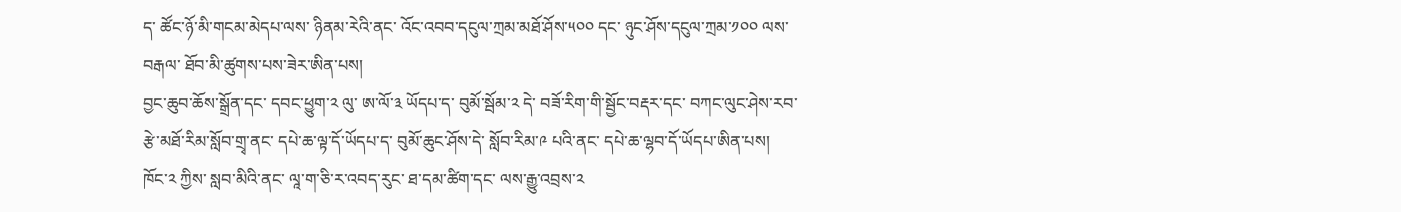ད་ ཚོང་ཉོ་མི་གངམ་མེདཔ་ལས་ ཉིནམ་རེའི་ནང་ འོང་འབབ་དངུལ་ཀྲམ་མཐོ་ཤོས་༥༠༠ དང་ ཉུང་ཤོས་དངུལ་ཀྲམ་༡༠༠ ལས་བརྒལ་ ཐོབ་མི་ཚུགས་པས་ཟེར་ཨིན་པས།
བྱང་ཆུབ་ཆོས་སྒྲོན་དང་ དབང་ཕྱུག་༢ ལུ་ ཨ་ལོ་༣ ཡོདཔ་ད་ བུམོ་སྦོམ་༢ དེ་ བཟོ་རིག་གི་སྦྱོང་བརྡར་དང་ བཀང་ལུང་ཤེས་རབ་རྩེ་མཐོ་རིམ་སློབ་གྲྭ་ནང་ དཔེ་ཆ་ལྟ་དོ་ཡོདཔ་ད་ བུམོ་ཆུང་ཤོས་དེ་ སློབ་རིམ་༩ པའི་ནང་ དཔེ་ཆ་ལྷབ་དོ་ཡོདཔ་ཨིན་པས།
ཁོང་༢ ཀྱིས་ སླབ་མིའི་ནང་ ལཱ་ག་ཅི་ར་འབད་རུང་ ཐ་དམ་ཚིག་དང་ ལས་རྒྱུ་འབྲས་༢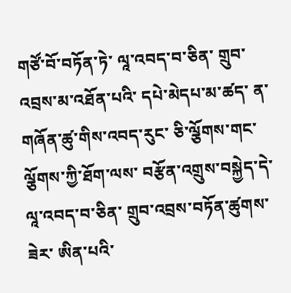གཙོ་བོ་བཏོན་ཏེ་ ལཱ་འབད་བ་ཅིན་ གྲུབ་འབྲས་མ་འཐོན་པའི་ དཔེ་མེདཔ་མ་ཚད་ ན་གཞོན་ཚུ་གིས་འབད་རུང་ ཅི་ལྕོགས་གང་ལྕོགས་ཀྱི་ཐོག་ལས་ བརྩོན་འགྲུས་བསྐྱེད་དེ་ ལཱ་འབད་བ་ཅིན་ གྲུབ་འབྲས་བཏོན་ཚུགས་ཟེར་ ཨིན་པའི་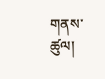གནས་ཚུལ།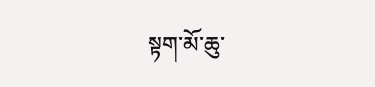སྟག་མོ་ཆུ་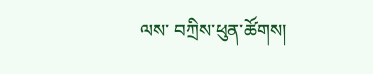ལས་ བཀྲིས་ཕུན་ཚོགས།